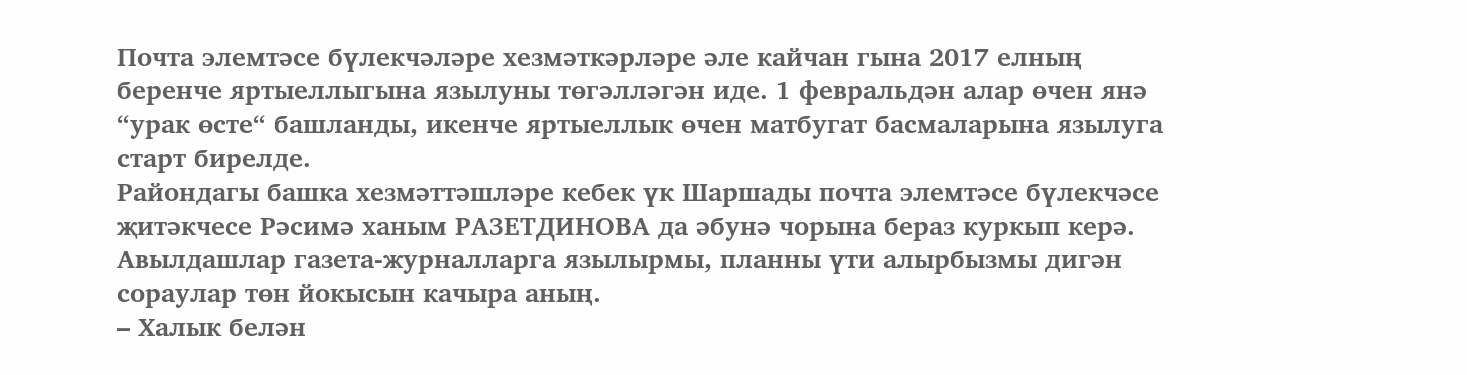Почта элемтәсе бүлекчәләре хезмәткәрләре әле кайчан гына 2017 елның беренче яртыеллыгына язылуны төгәлләгән иде. 1 февральдән алар өчен янә “урак өсте“ башланды, икенче яртыеллык өчен матбугат басмаларына язылуга старт бирелде.
Райондагы башка хезмәттәшләре кебек үк Шаршады почта элемтәсе бүлекчәсе җитәкчесе Рәсимә ханым РАЗЕТДИНОВА да әбунә чорына бераз куркып керә. Авылдашлар газета-журналларга язылырмы, планны үти алырбызмы дигән сораулар төн йокысын качыра аның.
– Халык белән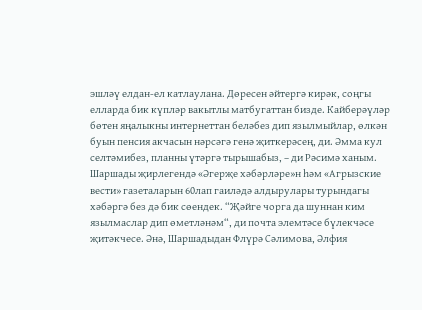эшләү елдан-ел катлаулана. Дөресен әйтергә кирәк, соңгы елларда бик күпләр вакытлы матбугаттан бизде. Кайберәүләр бөтен яңалыкны интернеттан беләбез дип язылмыйлар, өлкән буын пенсия акчасын нәрсәгә генә җиткерәсең, ди. Әмма кул селтәмибез, планны үтәргә тырышабыз, – ди Рәсимә ханым.
Шаршады җирлегендә «Әгерҗе хәбәрләре»н һәм «Агрызские вести» газеталарын 60лап гаиләдә алдырулары турындагы хәбәргә без дә бик сөендек. “Җәйге чорга да шуннан ким язылмаслар дип өметләнәм“, ди почта элемтәсе бүлекчәсе җитәкчесе. Әнә, Шаршадыдан Флүрә Сәлимова, Әлфия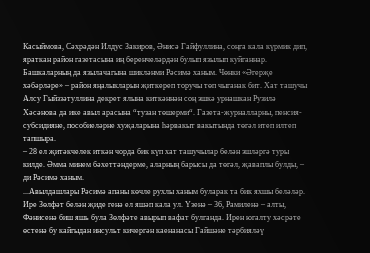Касыймова, Сәхрәдән Илдус Закиров, Әнисә Гайфуллина, соңга кала күрмик дип, яраткан район газетасына иң беренчеләрдән булып язылып куйганнар. Башкаларның да язылачагына шикләнми Рәсимә ханым. Чөнки «Әгерҗе хәбәрләре» – район яңалыкларын җиткереп торучы төп чыганак бит. Хат ташучы Алсу Гыйззәтуллина декрет ялына киткәннән соң эшкә урнашкан Рузилә Хәсәнова да ике авыл арасына “тузан төшерми“. Газета-журналларны, пенсия-субсидияне, пособиеләрне хуҗаларына һәрвакыт вакытында төгәл итеп илтеп тапшыра.
– 28 ел җитәкчелек иткән чорда бик күп хат ташучылар белән эшләргә туры килде. Әмма минем бәхеттәндерме, аларның барысы да төгәл, җаваплы булды, – ди Рәсимә ханым.
...Авылдашлары Рәсимә апаны көчле рухлы ханым буларак та бик яхшы беләләр. Ире Зөлфәт белән җиде генә ел яшәп кала ул. Үзенә – 36, Рамиленә – алты, Фәнисенә биш яшь була Зөлфәте авырып вафат булганда. Ирен югалту хәсрәте өстенә бу кайгыдан инсульт кичергән каенанасы Гайшәне тәрбияләү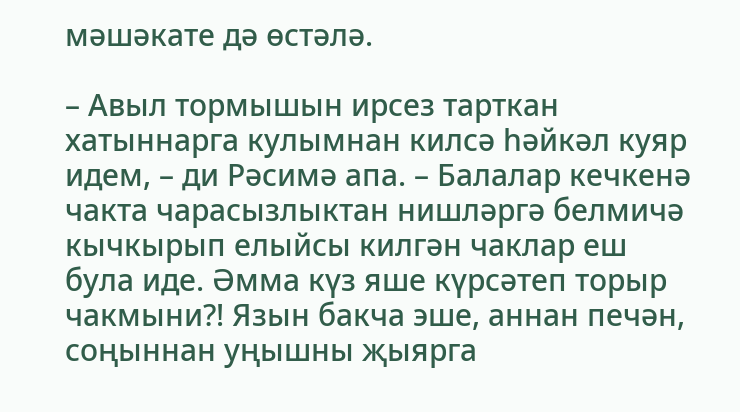мәшәкате дә өстәлә.

– Авыл тормышын ирсез тарткан хатыннарга кулымнан килсә һәйкәл куяр идем, – ди Рәсимә апа. – Балалар кечкенә чакта чарасызлыктан нишләргә белмичә кычкырып елыйсы килгән чаклар еш була иде. Әмма күз яше күрсәтеп торыр чакмыни?! Язын бакча эше, аннан печән, соңыннан уңышны җыярга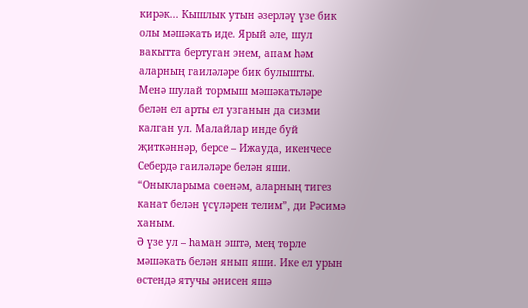кирәк... Кышлык утын әзерләү үзе бик олы мәшәкать иде. Ярый әле, шул вакытта бертуган энем, апам һәм аларның гаиләләре бик булышты.
Менә шулай тормыш мәшәкатьләре белән ел арты ел узганын да сизми калган ул. Малайлар инде буй җиткәннәр, берсе – Ижауда, икенчесе Себердә гаиләләре белән яши. “Оныкларыма сөенәм, аларның тигез канат белән үсүләрен телим”, ди Рәсимә ханым.
Ә үзе ул – һаман эштә, мең төрле мәшәкать белән янып яши. Ике ел урын өстендә ятучы әнисен яшә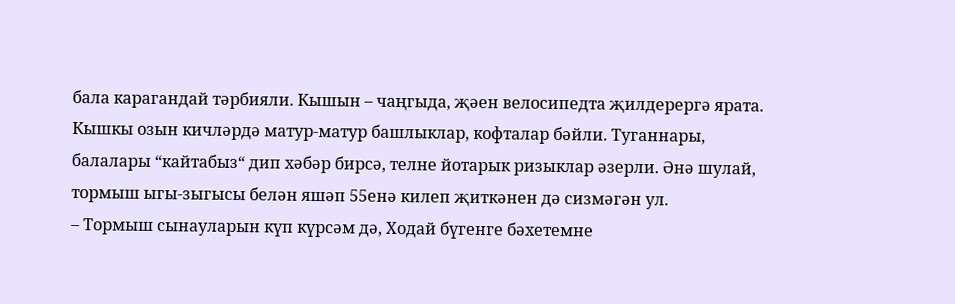бала карагандай тәрбияли. Кышын – чаңгыда, җәен велосипедта җилдерергә ярата. Кышкы озын кичләрдә матур-матур башлыклар, кофталар бәйли. Туганнары, балалары “кайтабыз“ дип хәбәр бирсә, телне йотарык ризыклар әзерли. Әнә шулай, тормыш ыгы-зыгысы белән яшәп 55енә килеп җиткәнен дә сизмәгән ул.
– Тормыш сынауларын күп күрсәм дә, Ходай бүгенге бәхетемне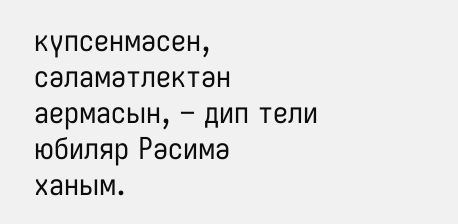күпсенмәсен, сәламәтлектән аермасын, – дип тели юбиляр Рәсимә ханым.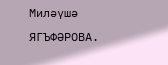Миләүшә ЯГЪФӘРОВА.